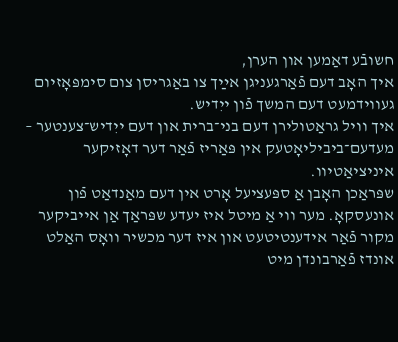חשובֿע דאַמען און הערן,
איך האָב דעם פֿאַרגעניגן אײַך צו באַגריסן צום סימפּאָזיום געווידמעט דעם המשך פֿון ייִדיש.
איך וויל גראַטולירן דעם בני־ברית און דעם ייִדיש־צענטער – מעדעם־ביביליאָטעק אין פּאַריז פֿאַר דער דאָזיקער איניציאַטיוו.
שפּראַכן האָבן אַ ספּעציעל אָרט אין דעם מאַנדאַט פֿון אונעסקאָ. מער ווי אַ מיטל איז יעדע שפּראַך אַן אייביקער מקור פֿאַר אידענטיטעט און איז דער מכשיר וואָס האַלט אונדז פֿאַרבונדן מיט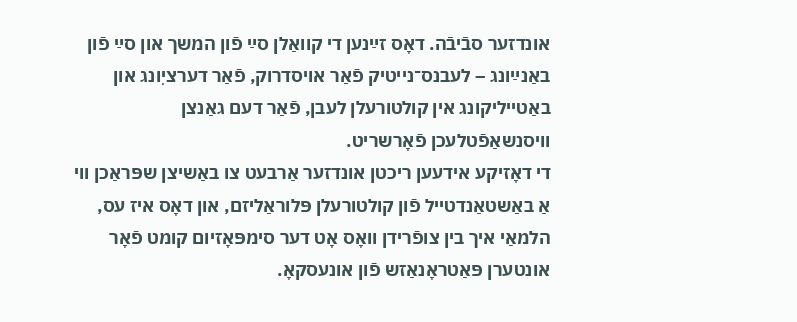אונדזער סבֿיבֿה. דאָס זײַנען די קוואַלן סײַ פֿון המשך און סײַ פֿון באַנײַונג – לעבנס־נייטיק פֿאַר אויסדרוק, פֿאַר דערציִונג און באַטייליקונג אין קולטורעלן לעבן, פֿאַר דעם גאַנצן וויסנשאַפֿטלעכן פֿאָרשריט.
די דאָזיקע אידעען ריכטן אונדזער אַרבעט צו באַשיצן שפּראַכן ווי אַ באַשטאַנדטייל פֿון קולטורעלן פּלוראַליזם, און דאָס איז עס, הלמאַי איך בין צופֿרידן וואָס אָט דער סימפּאָזיום קומט פֿאָר אונטערן פּאַטראָנאַזש פֿון אונעסקאָ.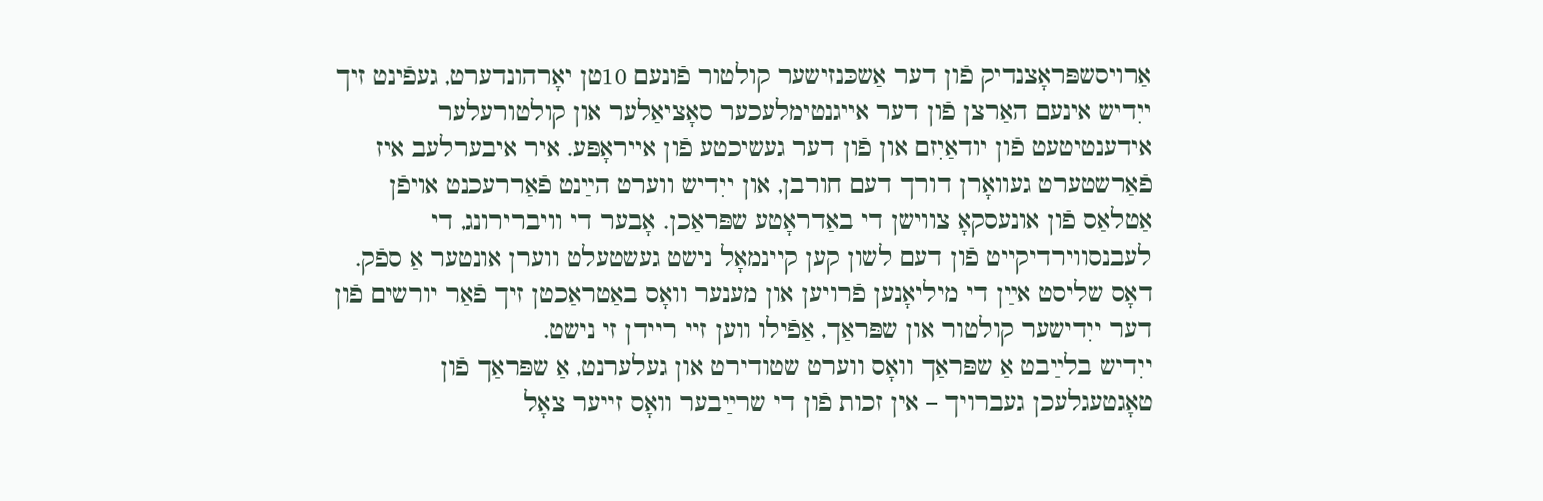אַרויסשפּראָצנדיק פֿון דער אַשכּנזישער קולטור פֿונעם 10טן יאָרהונדערט, געפֿינט זיך ייִדיש אינעם האַרצן פֿון דער אייגנטימלעכער סאָציאַלער און קולטורעלער אידענטיטעט פֿון יודאַיִזם און פֿון דער געשיכטע פֿון אייראָפּע. איר איבערלעב איז פֿאַרשטערט געוואָרן דורך דעם חורבן, און ייִדיש ווערט הײַנט פֿאַררעכנט אויפֿן אַטלאַס פֿון אונעסקאָ צווישן די באַדראָטע שפּראַכן. אָבער די וויברירונג, די לעבנסווירדיקייט פֿון דעם לשון קען קיינמאָל נישט געשטעלט ווערן אונטער אַ ספֿק. דאָס שליסט אײַן די מיליאָנען פֿרויען און מענער וואָס באַטראַכטן זיך פֿאַר יורשים פֿון דער ייִדישער קולטור און שפּראַך, אַפֿילו ווען זיי ריידן זי נישט.
ייִדיש בלײַבט אַ שפּראַך וואָס ווערט שטודירט און געלערנט, אַ שפּראַך פֿון טאָגטעגלעכן געברויך – אין זכות פֿון די שרײַבער וואָס זייער צאָל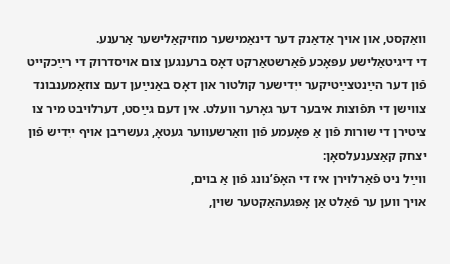וואַקסט, און אויך אַדאַנק דער דינאַמישער מוזיקאַלישער אַרענע.
די דיגיטאַלישע עפּאָכע פֿאַרשטאַרקט דאָס ברענגען צום אויסדרוק די רײַכקייט פֿון דער הײַנטצײַטיקער ייִדישער קולטור און דאָס באַנײַען דעם צוזאַמענבונד צווישן די תּפֿוצות איבער דער גאָרער וועלט. אין דעם גײַסט, דערלויבט מיר צו ציטירן די שורות פֿון אַ פּאָעמע פֿון וואַרשעווער געטאָ, געשריבן אויף ייִדיש פֿון יצחק קאַצענעלסאָן:
ווײַל ניט פֿאַרלוירן איז די האָפֿ’נונג פֿון אַ בוים,
אויך ווען ער פֿאַלט אַן אָפּגעהאַקטער שוין,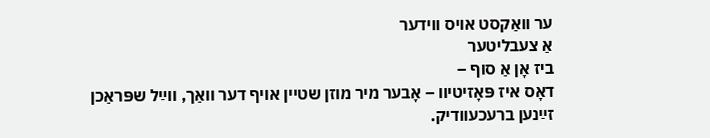ער וואַקסט אויס ווידער
אַ צעבליטער
ביז אָן אַ סוף –
דאָס איז פּאָזיטיוו – אָבער מיר מוזן שטיין אויף דער וואַך, ווײַל שפּראַכן זײַנען ברעכעוודיק.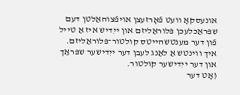אונעסקאָ וועט פֿאָרזעצן אויפֿצוהאַלטן דעם שפּראַכלעכן פּלוראַליזם און ייִדיש איז אַ טייל פֿון דער מענטשהייטס קולטור־פּלוראַליזם.
איך ווינטש אַ לאַנג לעבן דער ייִדישער שפּראַך און דער ייִדישער קולטור.
(אָט דער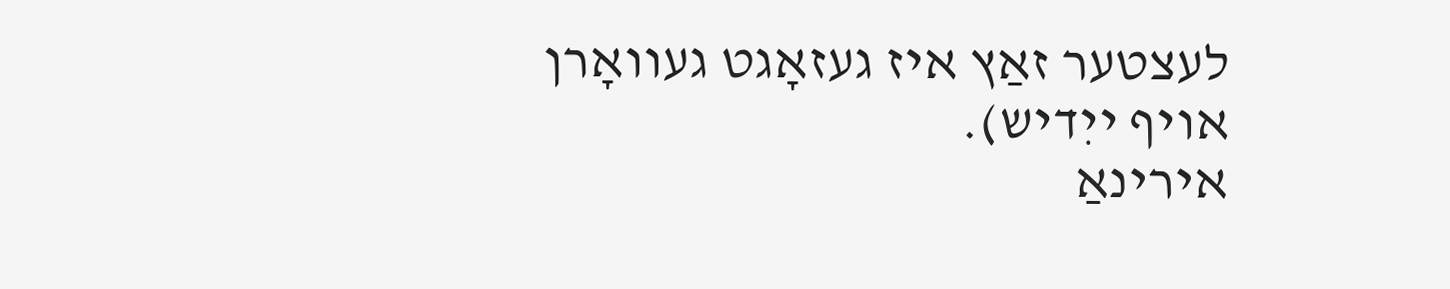לעצטער זאַץ איז געזאָגט געוואָרן אויף ייִדיש).
אירינאַ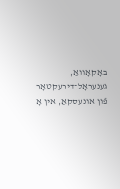באָקאָוואַ, גענעראָל־דירעקטאָר
פֿון אונעסקאַ, אין אָ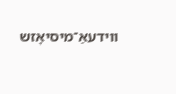ווידעאַ־מיסיאָזש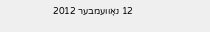12 נאָוועמבער 2012